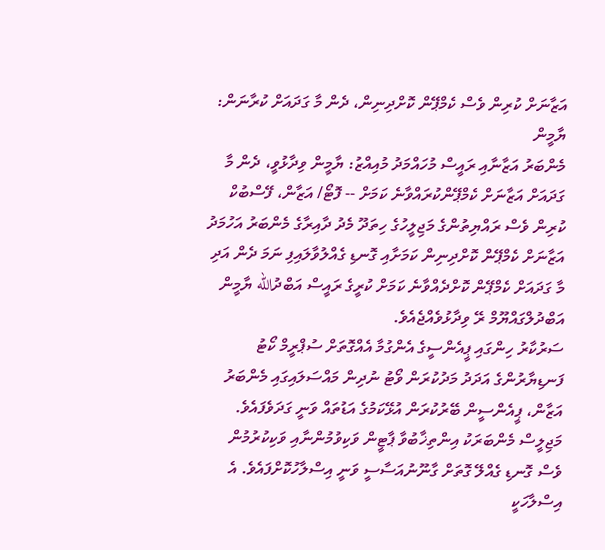އަޒާނަށް ކުރިން ވެސް ކެމްޕޭން ކޮށްދިނިން، ދެން މާ ގަދައަށް ކުރާނަން: ޔާމީން
މެންބަރު އަޒާނާއި ރައީސް މުހައްމަދު މުއިއްޒު: ޔާމީން ވިދާޅުވީ، ދެން މާ ގަދައަށް އަޒާނަށް ކެމްޕޭންކުރައްވާނެ ކަމަށް -- ފޮޓޯ/ އަޒާން، ފޭސްބުކް
ކުރިން ވެސް ރައްޔިތުންގެ މަޖިލީހުގެ ހިތަދޫ މެދު ދާއިރާގެ މެންބަރު އަހުމަދު އަޒާނަށް ކެމްޕޭން ކޮށްދިނިން ކަމަށާއި ގޮނޑި ގެއްލުވާލައިފި ނަމަ ދެން އަދި މާ ގަދައަށް ކެމްޕޭން ކޮށްދެއްވާނެ ކަމަށް ކުރީގެ ރައީސް އަބްދުالله ޔާމީން އަބްދުލްގައްޔޫމް ރޭ ވިދާޅުވެއްޖެއެވެ.
ސަރުކާރު ހިންގައި ޕީއެންސީގެ އެންގުމާ އެއްގޮތަށް ސުޕްރީމް ކޯޓު ފަނޑިޔާރުންގެ އަދަދު މަދުކުރަން ވޯޓު ނުދިން މައްސަލައިގައި މެންބަރު އަޒާން، ޕީއެންސީން ބޭރުކުރަން އުޅޭކަމުގެ އަޑުތައް ވަނީ ގަދަވެފައެވެ.
މަޖިލީސް މެންބަރަކު އިންތިޚާބުވާ ޕާޓީން ވަކިވުމުންނާއި ވަކިކުރުމުން ވެސް ގޮނޑި ގެއްލޭ ގޮތަށް ގާނޫނުއަސާސީ ވަނީ އިސްލާހުކޮށްފައެވެ. އެ އިސްލާހަކީ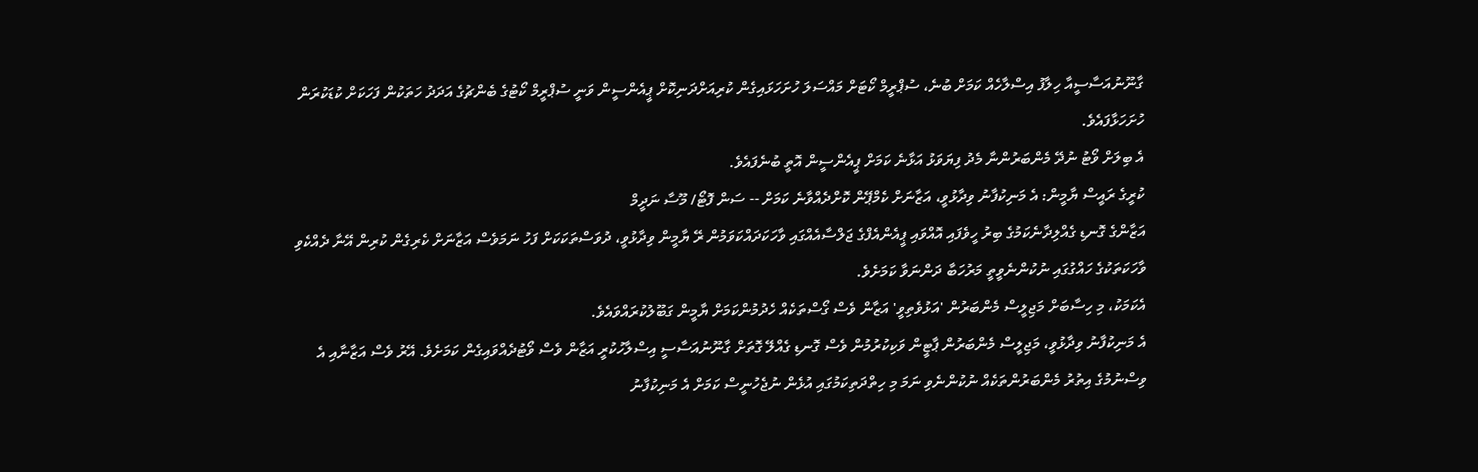ގާނޫނުއަސާސީއާ ހިލާފު އިސްލާހެއް ކަމަށް ބުނެ، ސުޕްރީމް ކޯޓަށް މައްސަލަ ހުށަހަޅައިގެން ކުރިއަށްދަނިކޮށް ޕީއެންސީން ވަނީ ސުޕްރީމް ކޯޓުގެ ބެންޗުގެ އަދަދު ހަތަކުން ފަހަކަށް ކުޑަކުރަން ހުށަހަޅާފައެވެ.
އެ ބިލަށް ވޯޓު ނުދޭ މެންބަރުންނާ މެދު ފިޔަވަޅު އަޅާނެ ކަމަށް ޕީއެންސީން އޮތީ ބުނެފައެވެ.
ކުރީގެ ރައީސް ޔާމީން: އެ މަނިކުފާނު ވިދާޅުވީ، އަޒާނަށް ކެމްޕޭން ކޮށްދެއްވާނެ ކަމަށް -- ސަން ފޮޓޯ/ މޫސާ ނަދީމް
އަޒާންގެ ގޮނޑި ގެއްލިދާނެކަމުގެ ބިރު ހީވެފައި އޮއްވައި ޕީއެންއެފްގެ ޖަލްސާއެއްގައި ވާހަކަދައްކަވަމުން ރޭ ޔާމީން ވިދާޅުވީ، ދުވަސްތަކަކަށް ފަހު ނަމަވެސް އަޒާނަށް ކެރިގެން ކުރިން އޭނާ ދެއްކެވި ވާހަކަތަކުގެ ހައްގުގައި ނުކުންނެވީތީ މަރުހަބާ ދަންނަވާ ކަމަށެވެ.
އެކަމަކު، މި ހިސާބަށް މަޖިލީސް މެންބަރުން 'އަޅުވެތިވީ' އަޒާން ވެސް ގޯސްތަކެއް ހެދުމުންކަމަށް ޔާމީން ގަބޫލުކުރައްވައެވެ.
އެ މަނިކުފާނު ވިދާޅުވީ، މަޖިލީސް މެންބަރުން ޕާޓީން ވަކިކުރުމުން ވެސް ގޮނޑި ގެއްލޭ ގޮތަށް ގާނޫނުއަސާސީ އިސްލާހުކުރީ އަޒާން ވެސް ވޯޓުދެއްވައިގެން ކަމަށެވެ. އޭރު ވެސް އަޒާނާއި އެ ވިސްނުމުގެ އިތުރު މެންބަރުންތަކެއް ނުކުންނެވި ނަމަ މި ހިތްދަތިކަމުގައި އުޅެން ނުޖެހުނީސް ކަމަށް އެ މަނިކުފާނު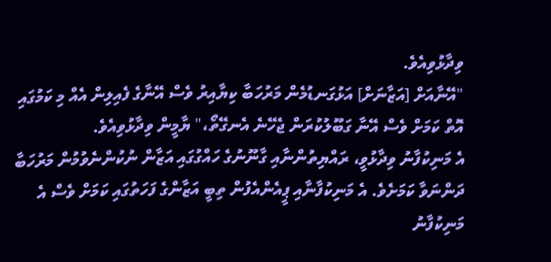ވިދާޅުވިއެވެ.
"އޭނާއަށް [އަޒާނަށް] އަޅުގަނޑުމެން މަރުހަބާ ކިޔާއިރު ވެސް އޭނާގެ ފެއިލިން އެއް މި ކަމުގައި އޮތް ކަމަށް ވެސް އޭނާ ގަބޫލުކުރަން ޖެހޭނެ އެނގޭތޯ،" ޔާމީން ވިދާޅުވިއެވެ.
އެ މަނިކުފާނު ވިދާޅުވީ، ރައްޔިތުންނާއި ގާނޫނުގެ ހައްގުގައި އަޒާން ނުކުންނެވުމުން މަރުހަބާ ދަންނަވާ ކަމަށެވެ. އެ މަނިކުފާނާއި ޕީއެންއެފުން ތިބީ އަޒާންގެ ފަހަތުގައި ކަމަށް ވެސް އެ މަނިކުފާނު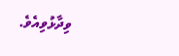ވިދާޅުވިއެވެ.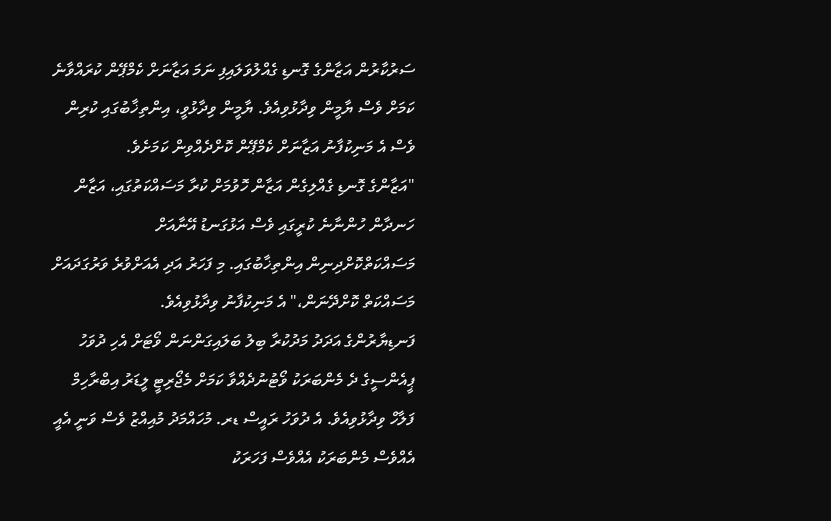ސަރުކާރުން އަޒާންގެ ގޮނޑި ގެއްލުވަލައިފި ނަމަ އަޒާނަށް ކެމްޕޭން ކުރައްވާނެ ކަމަށް ވެސް ޔާމީން ވިދާޅުވިއެވެ. ޔާމީން ވިދާޅުވީ، އިންތިޚާބުގައި ކުރިން ވެސް އެ މަނިކުފާނު އަޒާނަށް ކެމްޕޭން ކޮށްދެއްވިން ކަމަށެވެ.
"އަޒާންގެ ގޮނޑި ގެއްލިގެން އަޒާން ހޮވުމަށް ކުރާ މަސައްކަތުގައި، އަޒާން ހަނދާން ހުންނާނެ ކުރީގައި ވެސް އަޅުގަނޑު އޭނާއަށް މަސައްކަތްކޮށްދިނިން އިންތިޚާބުގައި. މި ފަހަރު އަދި އެއަށްވުރެ ވަރުގަދައަށް މަސައްކަތް ކޮށްދޭނަން،" އެ މަނިކުފާނު ވިދާޅުވިއެވެ.
ފަނޑިޔާރުންގެ އަދަދު މަދުކުރާ ބިލު ބަލައިގަންނަން ވޯޓަށް އެހި ދުވަހު ޕީއެންސީގެ ދެ މެންބަރަކު ވޯޓުނުދެއްވާ ކަމަށް މެޖޯރިޓީ ލީޑަރު އިބްރާހިމް ފަލާހް ވިދާޅުވިއެވެ. އެ ދުވަހު ރައީސް ޑރ. މުހައްމަދު މުއިއްޒު ވެސް ވަނީ އެއީ އެއްވެސް މެންބަރަކު އެއްވެސް ފަހަރަކު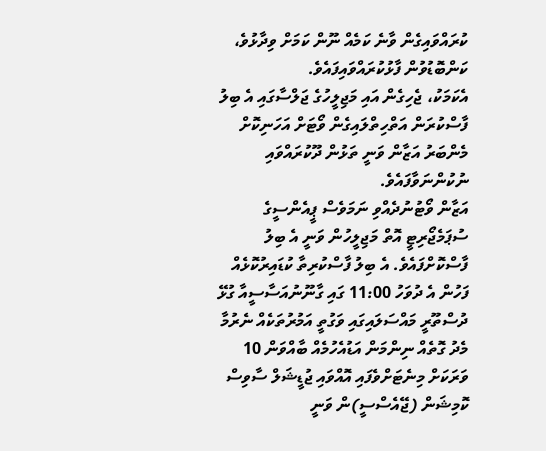ކުރައްވައިގެން ވާނެ ކަމެއް ނޫން ކަމަށް ވިދާޅުވެ، ކަންބޮޑުވުން ފާޅުކުރައްވައިފައެވެ.
އެކަމަކު، ޖެހިގެން އައި މަޖިލީހުގެ ޖަލްސާގައި އެ ބިލު ފާސްކުރަން އަތްހިތްލައިގެން ވޯޓަށް އަހަނިކޮށް މެންބަރު އަޒާން ވަނީ ތަޅުން ދޫކުރައްވައި ނުކުންނަވާފައެވެ.
އަޒާން ވޯޓުނުދެއްވި ނަމަވެސް ޕީއެންސީގެ ސުޕަމެޖޯރިޓީ އޮތް މަޖިލީހުން ވަނީ އެ ބިލު ފާސްކޮށްފައެވެ. އެ ބިލު ފާސްކުރިތާ ކުޑައިރުކޮޅެއް ފަހުން އެ ދުވަހު 11:00 ގައި ގާނޫނުއަސާސީއާ ގުޅޭ ދުސްތޫރީ މައްސަލައިގައި ވަގުތީ އަމުރުތަކެއް ނެރުމާ މެދު ގޮތެއް ނިންމަން އަޑުއެހުމެއް ބާއްވަން 10 ވަރަކަށް މިނެޓަށްވެފައި އޮއްވައި ޖުޑީޝަލް ސާވިސް ކޮމިޝަން (ޖޭއެސްސީ)ން ވަނީ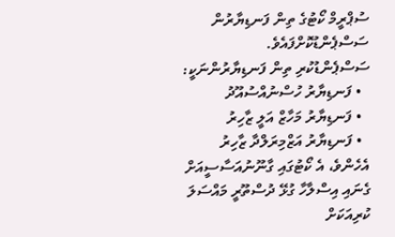ސުޕްރީމް ކޯޓުގެ ތިން ފަނޑިޔާރުން ސަސްޕެންޑުކޮށްފައެވެ.
ސަސްޕެންޑުކުރި ތިން ފަނޑިޔާރުންނަކީ:
  • ފަނޑިޔާރު ހުސްނުއްސުއޫދު
  • ފަނޑިޔާރު މަހާޒް އަލީ ޒާހިރު
  • ފަނޑިޔާރު އަޒްމިރަލްދާ ޒާހިރު
އެހެންވެ، އެ ކޯޓުގައި ގާނޫނުއަސާސީއަށް ގެނައި އިސްލާހާ ގުޅޭ ދުސްތޫރީ މައްސަލަ ކުރިއަކަށް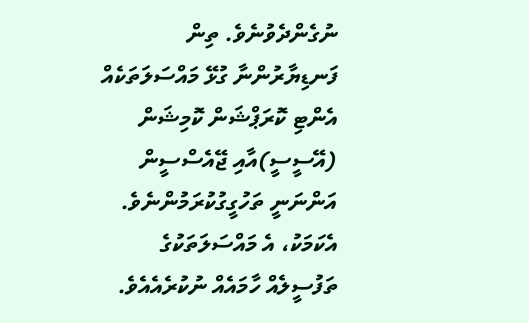ނުގެންދެވުނެވެ. ތިން ފަނޑިޔާރުންނާ ގުޅޭ މައްސަލަތަކެއް އެންޓި ކޮރަޕްޝަން ކޮމިޝަން (އޭސީސީ)އާއި ޖޭއެސްސީން އަންނަނީ ތަހުގީގުކުރަމުންނެވެ. އެކަމަކު، އެ މައްސަލަތަކުގެ ތަފުސީލެއް ހާމައެއް ނުކުރެއެއެވެ.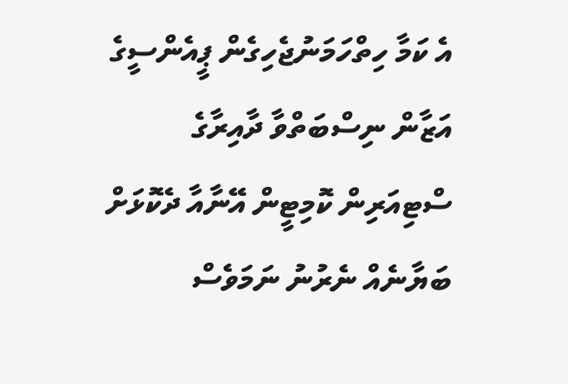އެ ކަމާ ހިތްހަމަނުޖެހިގެން ޕީއެންސީގެ އަޒާން ނިސްބަތްވާ ދާއިރާގެ ސްޓިއަރިން ކޮމިޓީން އޭނާއާ ދެކޮޅަށް ބަޔާނެއް ނެރުނު ނަމަވެސް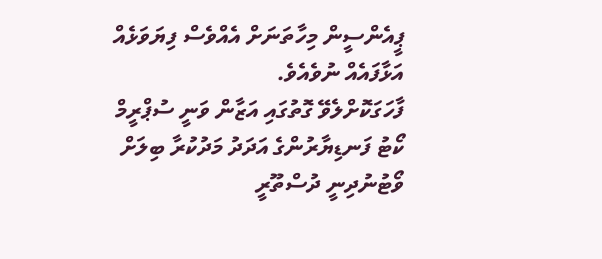ޕީއެންސީން މިހާތަނަށް އެއްވެސް ފިޔަވަޅެއް އަޅާފައެއް ނުވެއެވެ.
ފާހަގަކޮށްލެވޭ ގޮތުގައި އަޒާން ވަނީ ސުޕްރީމް ކޯޓު ފަނޑިޔާރުންގެ އަދަދު މަދުކުރާ ބިލަށް ވޯޓުނުދިނީ ދުސްތޫރީ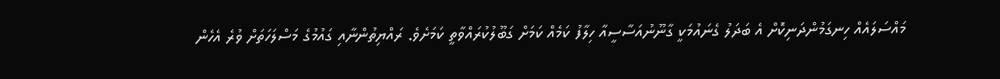މައްސަލައެއް ހިނގަމުންދަނިކޮށް އެ ބަދަލު ގެނައުމަކީ ގާނޫނުއަސާސީއާ ހިލާފު ކަމެއް ކަމަށް ގަބޫލުކުރައްވާތީ ކަމަށެވެ. ރައްޔިތުންނާއި ގައުމުގެ މަސްލަހަތަށް ވުރެ އެހެން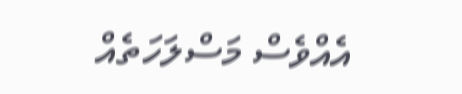އެއްވެސް މަސްލަހަތެއް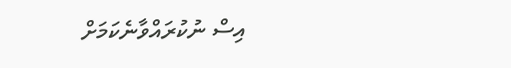އިސް ނުކުރައްވާނެކަމަށް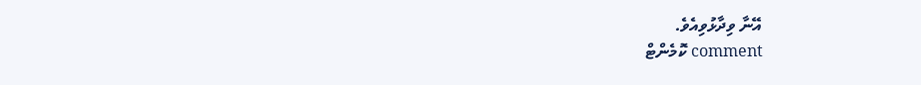އޭނާ ވިދާޅުވިއެވެ.
comment ކޮމެންޓް